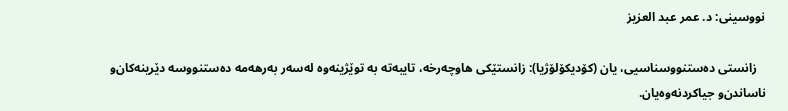نووسینى: د. عمر عبد العزیز

   زانستى ده‌ستنووسناسیی، یان (كۆدیكۆلۆژیا): زانستێكى هاوچه‌رخه‌، تایبه‌ته‌ به‌ توێژینه‌وه‌ له‌سه‌ر به‌رهه‌مه‌ ده‌ستنووسه‌ دێرینه‌كان‌و ناساندن‌و جیاكردنه‌وه‌یان.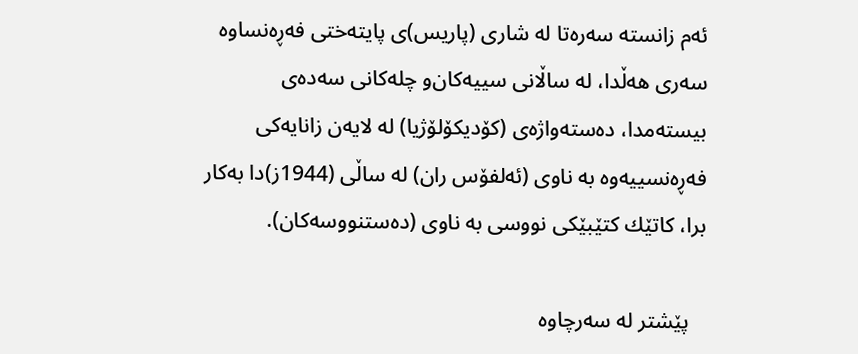ئه‌م زانسته‌ سه‌ره‌تا له‌ شارى (پاریس)ى پایته‌ختى فه‌ڕه‌نساوه‌ سه‌رى هه‌ڵدا، له‌ ساڵانى سییه‌كان‌و چله‌كانى سه‌ده‌ى بیسته‌مدا، ده‌سته‌واژه‌ى (كۆدیكۆلۆژیا) له‌ لایه‌ن زانایه‌كى فه‌ڕه‌نسییه‌وه‌ به‌ ناوى (ئه‌لفۆس ران) له‌ ساڵى (1944ز)دا به‌كار برا، كاتێك كتێبێكى نووسی به‌ ناوى (ده‌ستنووسه‌كان).

   پێشتر له‌ سه‌رچاوه‌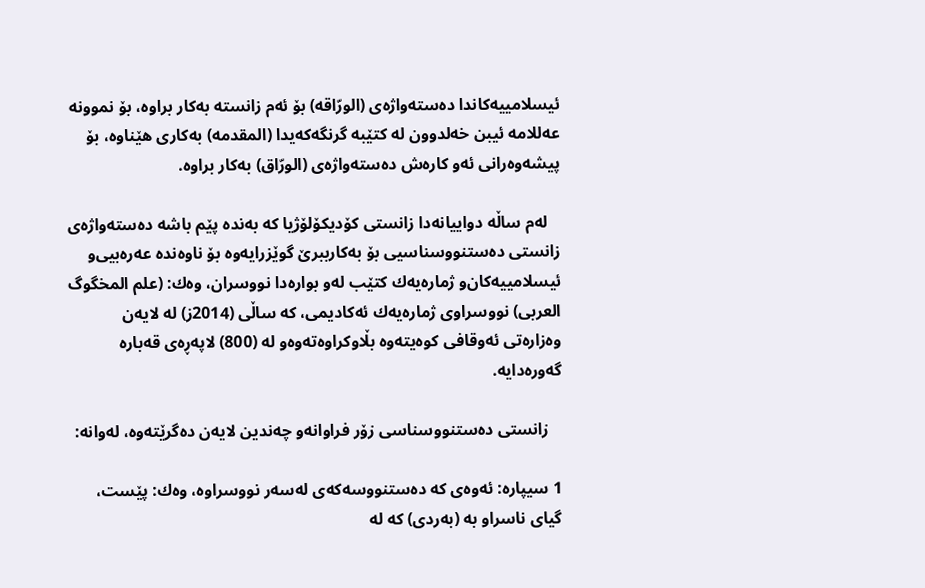ئیسلامییه‌كاندا ده‌سته‌واژه‌ى (الورّاقه‌) بۆ ئه‌م زانسته‌ به‌كار براوه‌، بۆ نموونه‌ عه‌للامه‌ ئیبن خه‌لدوون له‌ كتێبه‌ گرنگه‌كه‌یدا (المقدمه‌) به‌كارى هێناوه‌، بۆ پیشه‌وه‌رانى ئه‌و كاره‌ش ده‌سته‌واژه‌ى (الورّاق) به‌كار براوه‌.

   له‌م ساڵه‌ دواییانه‌دا زانستى كۆدیكۆلۆژیا كه‌ به‌نده‌ پێم باشه‌ ده‌سته‌واژه‌ى زانستى ده‌ستنووسناسیى بۆ به‌كارببرێ گوێزرایه‌وه‌ بۆ ناوه‌نده‌ عه‌ره‌بیی‌و ئیسلامییه‌كان‌و ژماره‌یه‌ك كتێب له‌و بواره‌دا نووسران، وه‌ك: (علم المخگوگ العربی) نووسراوى ژماره‌یه‌ك ئه‌كادیمى، كه‌ ساڵى (2014ز) له‌ لایه‌ن وه‌زاره‌تى ئه‌وقافی كوه‌یته‌وه‌ بڵاوكراوه‌ته‌وه‌و له‌ (800) لاپه‌ڕه‌ى قه‌باره‌ گه‌وره‌دایه‌.

   زانستی ده‌ستنووسناسى زۆر فراوانه‌‌و چه‌ندین لایه‌ن ده‌گرێته‌وه‌، له‌وانه‌:

1 سیپاره‌: ئه‌وه‌ى كه‌ ده‌ستنووسه‌كه‌ى له‌سه‌ر نووسراوه‌، وه‌ك: پێست، گیاى ناسراو به‌ (به‌ردى) كه‌ له‌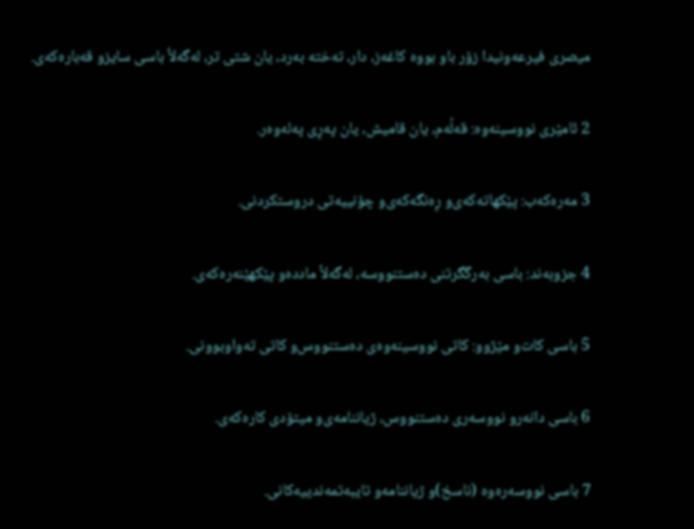میصرى فیرعه‌ونیدا زۆر باو بووه كاغه‌ز، دار، ته‌خته‌ به‌رد، یان شتى تر، له‌گه‌لأ باسى سایزو قه‌باره‌كه‌ى.

2 ئامێرى نووسینه‌وه‌: قه‌ڵه‌م، یان قامیش، یان په‌ڕى په‌له‌وه‌ر.

3 مه‌ره‌كه‌ب: پێكهاته‌كه‌ى‌و ڕه‌نگه‌كه‌ى‌و چۆنییه‌تى دروستكردنى.

4 جزوبه‌ند: باسى به‌رگگرتنى ده‌ستنووسه‌، له‌گه‌لأ مادده‌و پێكهێنه‌ره‌كه‌ى.

5 باسى كات‌و مێژوو: كاتى نووسینه‌وه‌ى ده‌ستنووس‌و كاتى ته‌واوبوونى.

6 باسى دانه‌ر‌و نووسه‌رى ده‌ستنووس، ژیاننامه‌ى‌و میتۆدى كاره‌كه‌ى.

7 باسی نووسه‌ره‌وه‌ (ناسخ)و ژیاننامه‌و تایبه‌تمه‌ندییه‌كانى.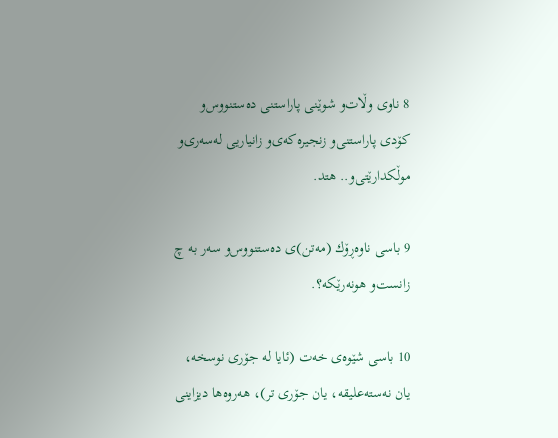8 ناوى وڵات‌و شوێنى پاراستنى ده‌ستنووس‌و كۆدى پاراستنى‌و زنجیره‌كه‌ى‌و زانیاریی له‌سه‌رى‌و موڵكدارێتى‌و.. هتد.

9 باسى ناوه‌ڕۆك (مه‌تن)ى ده‌ستنووس‌و سه‌ر به‌ چ زانست‌و هونه‌رێكه‌؟.

10 باسى شێوه‌ى خه‌ت (ئایا له‌ جۆرى نوسخه‌، یان نه‌سته‌علیقه‌، یان جۆرى تر)، هه‌روه‌ها دیزاینى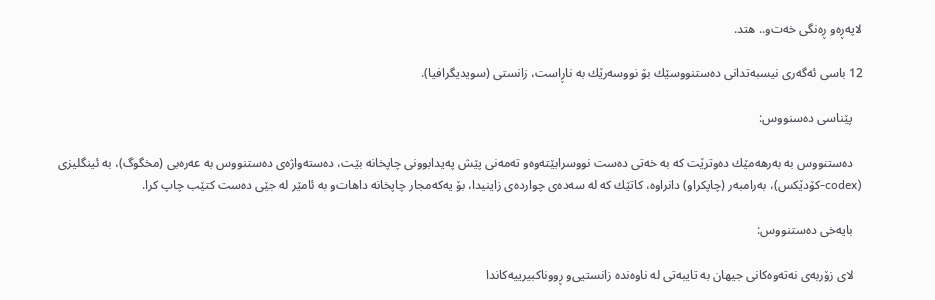لاپه‌ڕه‌‌و ڕه‌نگى خه‌ت‌و.. هتد.

12 باسى ئه‌گه‌رى نیسبه‌تدانى ده‌ستنووسێك بۆ نووسه‌رێك به‌ ناڕاست، زانستى (سویدیگرافیا).

   پێناسى ده‌سنووس:

   ده‌ستنووس به‌ به‌رهه‌مێك ده‌وترێت كه‌ به‌ خه‌تى ده‌ست نووسرابێته‌وه‌‌و ته‌مه‌نى پێش په‌یدابوونى چاپخانه‌ بێت، ده‌سته‌واژه‌ى ده‌ستنووس به‌ عه‌ره‌بی (مخگوگ)، به‌ ئینگلیزى (codex-كۆدێكس)، به‌رامبه‌ر (چاپكراو) دانراوه‌، كاتێك كه‌ له‌ سه‌ده‌ى چوارده‌ى زاینیدا، بۆ یه‌كه‌مجار چاپخانه‌ داهات‌و به‌ ئامێر له‌ جێی ده‌ست كتێب چاپ كرا.

   بایه‌خى ده‌ستنووس:

   لاى زۆربه‌ى نه‌ته‌وه‌كانى جیهان به‌ تایبه‌تى له‌ ناوه‌نده‌ زانستیى‌و ڕووناكبیرییه‌كاندا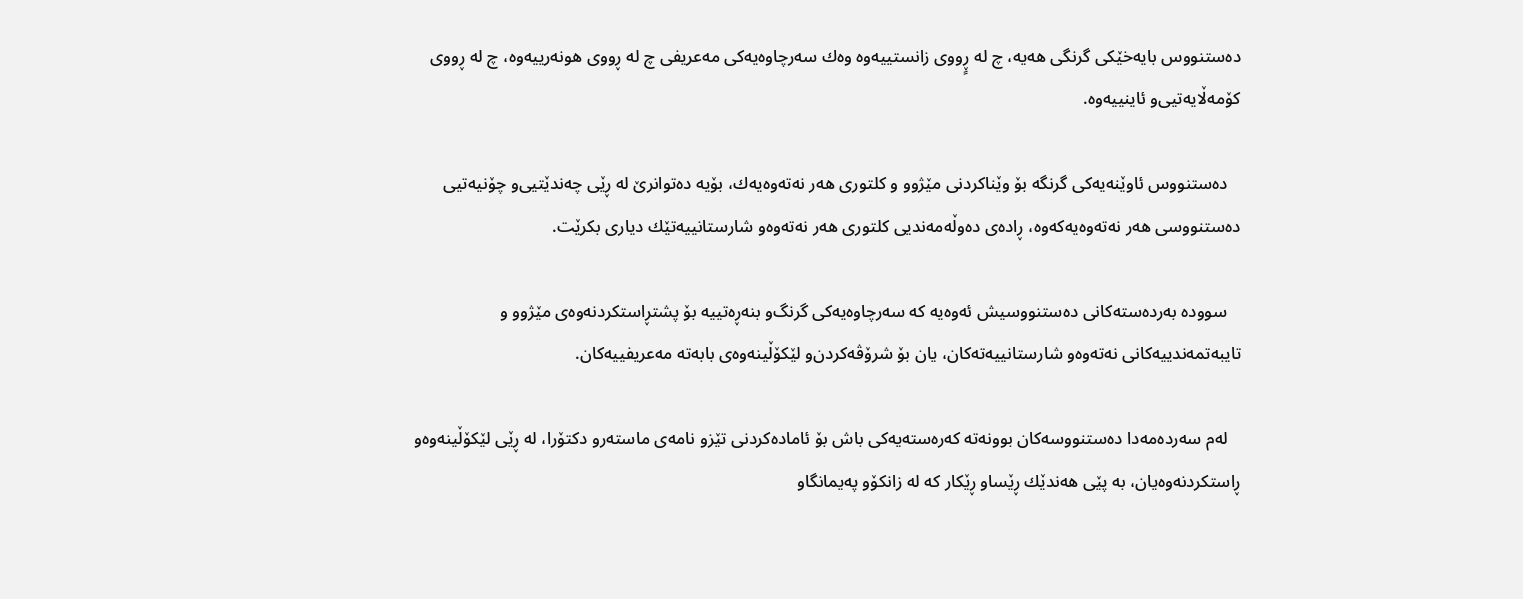ده‌ستنووس بایه‌خێكى گرنگى هه‌یه‌، چ له‌ ڕٍووى زانستییه‌وه‌ وه‌ك سه‌رچاوه‌یه‌كى مه‌عریفى چ له‌ ڕووى هونه‌رییه‌وه‌، چ له‌ ڕووى كۆمه‌ڵایه‌تیى‌و ئاینییه‌وه‌.

   ده‌ستنووس ئاوێنه‌یه‌كى گرنگه‌ بۆ وێناكردنى مێژوو ‌و كلتورى هه‌ر نه‌ته‌وه‌یه‌ك، بۆیه‌ ده‌توانرێ له‌ ڕێى چه‌ندێتیى‌و چۆنیه‌تیى ده‌ستنووسى هه‌ر نه‌ته‌وه‌یه‌كه‌وه‌، ڕاده‌ى ده‌وڵه‌مه‌ندیى كلتورى هه‌ر نه‌ته‌وه‌و شارستانییه‌تێك دیارى بكرێت.

   سووده‌ به‌رده‌سته‌كانى ده‌ستنووسیش ئه‌وه‌یه‌ كه‌ سه‌رچاوه‌یه‌كى گرنگ‌و بنه‌ڕه‌تییه‌ بۆ پشتڕاستكردنه‌وه‌ى مێژوو ‌و تایبه‌تمه‌ندییه‌كانى نه‌ته‌وه‌و شارستانییه‌ته‌كان، یان بۆ شرۆڤه‌كردن‌و لێكۆڵینه‌وه‌ى بابه‌ته‌ مه‌عریفییه‌كان.

   له‌م سه‌رده‌مه‌دا ده‌ستنووسه‌كان بوونه‌ته‌ كه‌ره‌سته‌یه‌كى باش بۆ ئاماده‌كردنى تێزو نامه‌ى ماسته‌ر‌و دكتۆرا، له‌ ڕێى لێكۆڵینه‌وه‌‌و ڕاستكردنه‌وه‌یان، به‌ پێى هه‌ندێك ڕێساو ڕێكار كه‌ له‌ زانكۆ‌و په‌یمانگاو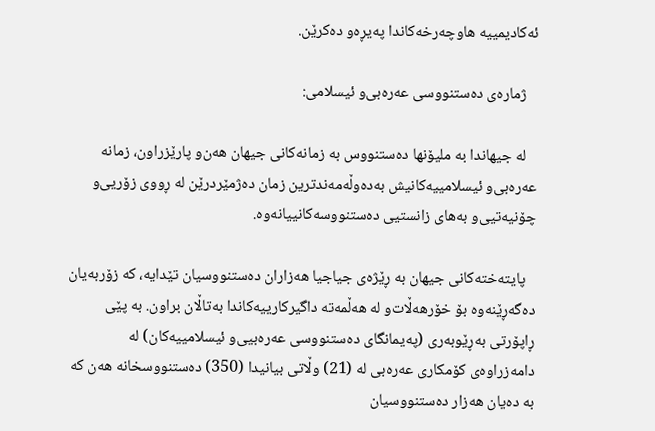ئه‌كادیمییه‌ هاوچه‌رخه‌كاندا په‌یڕه‌و ده‌كرێن.

   ژماره‌ى ده‌ستنووسى عه‌ره‌بی‌و ئیسلامى:

   له‌ جیهاندا به‌ ملیۆنها ده‌ستنووس به‌ زمانه‌كانى جیهان هه‌ن‌و پارێزراون، زمانه‌ عه‌ره‌بی‌و ئیسلامییه‌كانیش به‌ده‌وڵه‌مه‌ندترین زمان ده‌ژمێردرێن له‌ ڕووى زۆریى‌و چۆنیه‌تیى‌و به‌هاى زانستیى ده‌ستنووسه‌كانییانه‌وه‌.

   پایته‌خته‌كانى جیهان به‌ ڕێژه‌ى جیاجیا هه‌زاران ده‌ستنووسیان تێدایه‌، كه‌ زۆربه‌یان ده‌گه‌ڕێنه‌وه‌ بۆ خۆرهه‌ڵات‌و له‌ هه‌ڵمه‌ته‌ داگیركارییه‌كاندا به‌تاڵان براون. به‌ پێى ڕاپۆرتى به‌ڕێوبه‌رى (په‌یمانگاى ده‌ستنووسى عه‌ره‌بیی‌و ئیسلامییه‌كان) له‌ دامه‌زراوه‌ى كۆمكارى عه‌ره‌بی له‌ (21) وڵاتى بیانیدا (350) ده‌ستنووسخانه‌ هه‌ن كه‌ به‌ ده‌یان هه‌زار ده‌ستنووسیان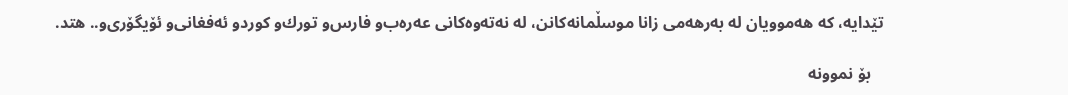تێدایه‌، كه‌ هه‌موویان له‌ به‌رهه‌مى زانا موسڵمانه‌كانن، له‌ نه‌ته‌وه‌كانى عه‌ره‌ب‌و فارس‌و تورك‌و كورد‌و ئه‌فغانى‌و ئۆیگۆرى‌و.. هتد.

   بۆ نموونه‌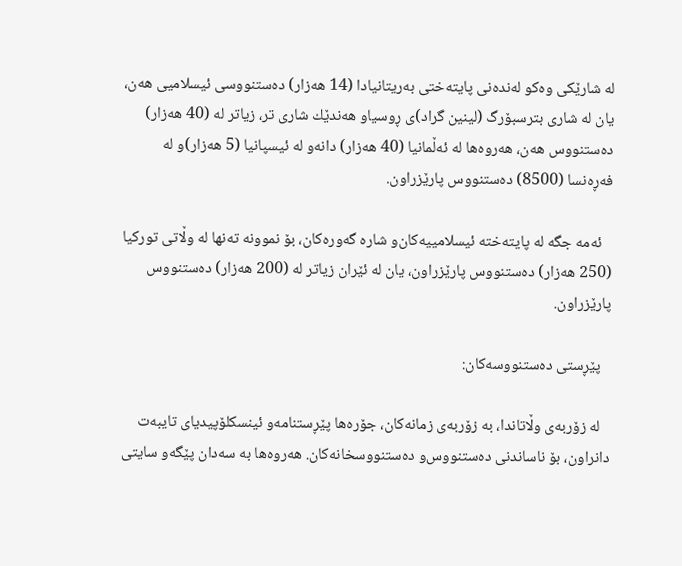له‌ شارێكى وه‌كو له‌نده‌نى پایته‌ختى به‌ریتانیادا (14 هه‌زار) ده‌ستنووسى ئیسلامیى هه‌ن، یان له‌ شارى بترسبۆرگ (لینین گراد)ى ڕوسیا‌و هه‌ندێك شارى تر، زیاتر له‌ (40 هه‌زار) ده‌ستنووس هه‌ن، هه‌روه‌ها له‌ ئه‌ڵمانیا (40 هه‌زار) دانه‌و له‌ ئیسپانیا (5 هه‌زار)و له‌ فه‌ڕه‌نسا (8500) ده‌ستنووس پارێزراون.

   ئه‌مه‌ جگه‌ له‌ پایته‌خته‌ ئیسلامییه‌كان‌و شاره‌ گه‌وره‌كان، بۆ نموونه‌ ته‌نها له‌ وڵاتى توركیا (250 هه‌زار) ده‌ستنووس پارێزراون، یان له‌ ئێران زیاتر له‌ (200 هه‌زار) ده‌ستنووس پارێزراون.

   پێڕستى ده‌ستنووسه‌كان:

   له‌ زۆربه‌ى وڵاتاندا، به‌ زۆربه‌ى زمانه‌كان، جۆره‌ها پێڕستنامه‌و ئینسكلۆپیدیاى تایبه‌ت دانراون، بۆ ناساندنى ده‌ستنووس‌و ده‌ستنووسخانه‌كان. هه‌روه‌ها به‌ سه‌دان پێگه‌و سایتى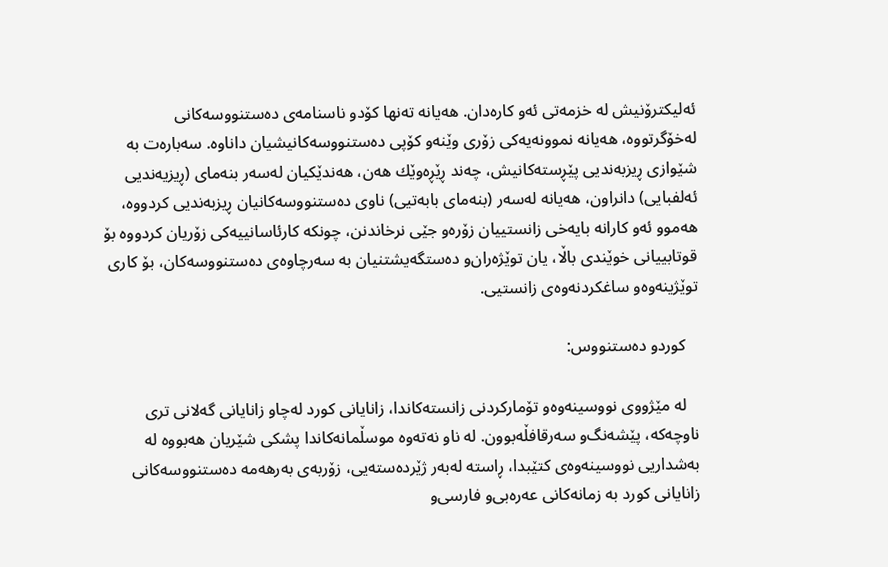ئه‌لیكترۆنیش له‌ خزمه‌تى ئه‌و كاره‌دان. هه‌یانه‌ ته‌نها كۆدو ناسنامه‌ى ده‌ستنووسه‌كانى له‌خۆگرتووه‌، هه‌یانه‌ نموونه‌یه‌كى زۆرى وێنه‌و كۆپی ده‌ستنووسه‌كانیشیان داناوه‌. سه‌باره‌ت به‌ شێوازى ڕیزبه‌ندیی پێڕسته‌كانیش، چه‌ند ڕێڕه‌وێك هه‌ن، هه‌ندێكیان له‌سه‌ر بنه‌ماى (ڕیزیه‌ندیی ئه‌لفبایی) دانراون، هه‌یانه‌ له‌سه‌ر (بنه‌ماى بابه‌تیی) ناوى ده‌ستنووسه‌كانیان ڕیزبه‌ندیی كردووه‌، هه‌موو ئه‌و كارانه‌ بایه‌خى زانستییان زۆره‌و جێی نرخاندنن، چونكه‌ كارئاسانییه‌كى زۆریان كردووه‌ بۆ قوتابییانى خوێندى باڵا، یان توێژه‌ران‌و ده‌ستگه‌یشتنیان به‌ سه‌رچاوه‌ى ده‌ستنووسه‌كان، بۆ كارى توێژینه‌وه‌و ساغكردنه‌وه‌ى زانستیی.

   كوردو ده‌ستنووس:

   له‌ مێژووى نووسینه‌وه‌و تۆماركردنى زانسته‌كاندا، زانایانى كورد له‌چاو زانایانى گه‌لانى ترى ناوچه‌كه‌، پێشه‌نگ‌و سه‌رقافڵه‌بوون. له‌ ناو نه‌ته‌وه‌ موسڵمانه‌كاندا پشكى شێریان هه‌بووه‌ له‌ به‌شداریى نووسینه‌وه‌ى كتێبدا، ڕاسته‌ له‌به‌ر ژێرده‌سته‌یی، زۆربه‌ى به‌رهه‌مه‌ ده‌ستنووسه‌كانى زانایانى كورد به‌ زمانه‌كانى عه‌ره‌بی‌و فارسی‌و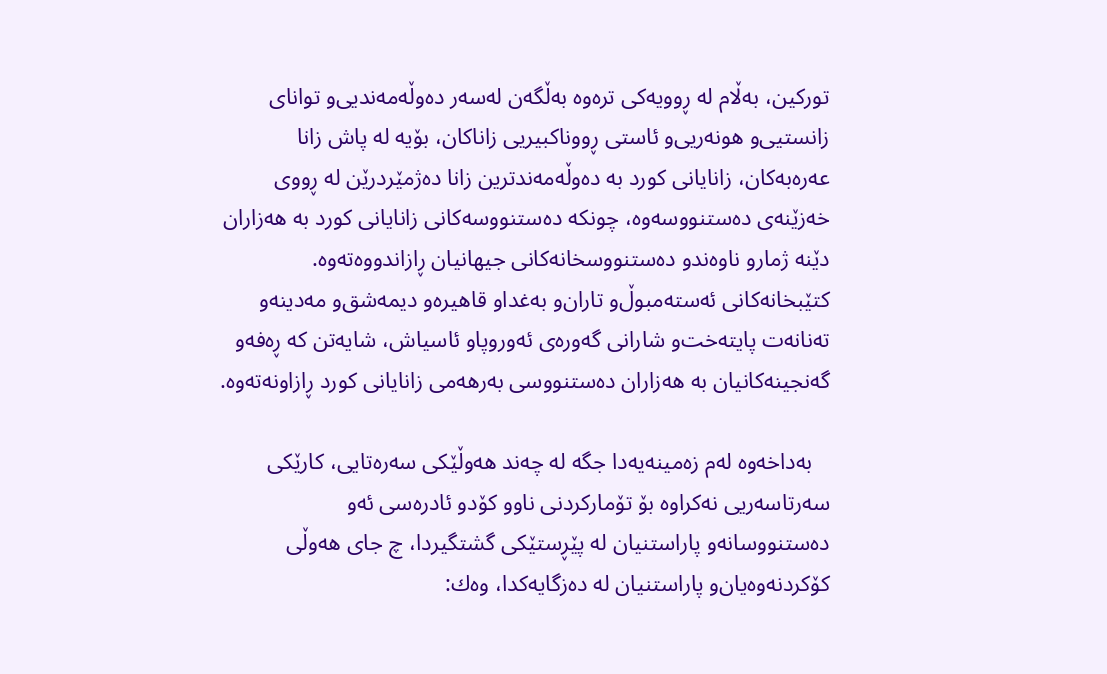توركین، به‌ڵام له‌ ڕوویه‌كى تره‌وه‌ به‌ڵگه‌ن له‌سه‌ر ده‌وڵه‌مه‌ندیى‌و تواناى زانستیى‌و هونه‌ریی‌و ئاستى ڕووناكبیریی زاناكان، بۆیه‌ له‌ پاش زانا عه‌ره‌به‌كان، زانایانى كورد به‌ ده‌وڵه‌مه‌ندترین زانا ده‌ژمێردرێن له‌ ڕووى خه‌زێنه‌ى ده‌ستنووسه‌وه‌، چونكه‌ ده‌ستنووسه‌كانى زانایانى كورد به‌ هه‌زاران دێنه‌ ژمارو ناوه‌ندو ده‌ستنووسخانه‌كانى جیهانیان ڕازاندووه‌ته‌وه‌. كتێبخانه‌كانى ئه‌سته‌مبوڵ‌و تاران‌و به‌غداو قاهیره‌و دیمه‌شق‌و مه‌دینه‌و ته‌نانه‌ت پایته‌خت‌و شارانى گه‌وره‌ی ئه‌وروپاو ئاسیاش، شایه‌تن كه‌ ڕه‌فه‌‌و گه‌نجینه‌كانیان به‌ هه‌زاران ده‌ستنووسی به‌رهه‌مى زانایانى كورد ڕازاونه‌ته‌وه‌.

   به‌داخه‌وه‌ له‌م زه‌مینه‌یه‌دا جگه‌ له‌ چه‌ند هه‌وڵێكى سه‌ره‌تایی، كارێكى سه‌رتاسه‌ریی نه‌كراوه‌ بۆ تۆماركردنى ناوو كۆدو ئادره‌سی ئه‌و ده‌ستنووسانه‌و پاراستنیان له‌ پێڕستێكى گشتگیردا، چ جاى هه‌وڵى كۆكردنه‌وه‌یان‌و پاراستنیان له‌ ده‌زگایه‌كدا، وه‌ك: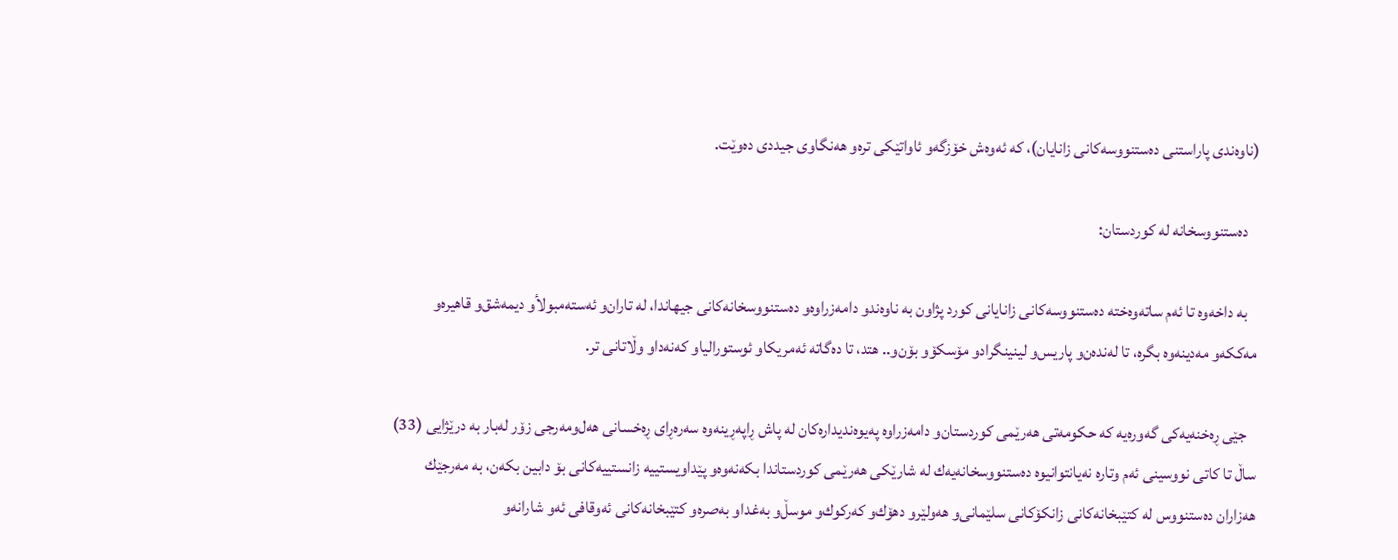(ناوه‌ندى پاراستنى ده‌ستنووسه‌كانی زانایان)، كه‌ ئه‌وه‌ش خۆزگه‌و ئاواتێكى تره‌و هه‌نگاوى جیددى ده‌وێت.

   ده‌ستنووسخانه‌ له‌ كوردستان:

   به‌ داخه‌وه‌ تا ئه‌م ساته‌وه‌خته‌ ده‌ستنووسه‌كانى زانایانى كورد پژاون به‌ ناوه‌ند‌و دامه‌زراوه‌و ده‌ستنووسخانه‌كانى جیهاندا، له‌ تاران‌و ئه‌سته‌مبولأ‌و دیمه‌شق‌و قاهیره‌‌و مه‌ككه‌‌و مه‌دینه‌‌وه‌ بگره‌، تا له‌نده‌ن‌و پاریس‌و لینینگراد‌و مۆسكۆ‌و بۆن‌و.. هتد، تا ده‌گاته‌ ئه‌مریكاو ئوستورالیاو كه‌نه‌داو وڵاتانى تر.

   جێی ڕه‌خنه‌یه‌كى گه‌وره‌یه‌ كه‌ حكومه‌تى هه‌رێمى كوردستان‌و دامه‌زراوه‌ په‌یوه‌ندیداره‌كان له‌ پاش ڕاپه‌ڕینه‌وه‌ سه‌ره‌ڕاى ڕه‌خسانى هه‌ل‌ومه‌رجى زۆر له‌بار به‌ درێژایی (33) ساڵ تا كاتى نووسینى ئه‌م وتاره‌ نه‌یانتوانیوه‌ ده‌ستنووسخانه‌یه‌ك له‌ شارێكى هه‌رێمى كوردستاندا بكه‌نه‌وه‌‌و پێداویستییه‌ زانستییه‌كانى بۆ دابین بكه‌ن، به‌ مه‌رجێك هه‌زاران ده‌ستنووس له‌ كتێبخانه‌كانى زانكۆكانى سلێمانى‌و هه‌ولێر‌و دهۆك‌و كه‌ركوك‌و موسڵ‌و به‌غدا‌و به‌صره‌‌و كتێبخانه‌كانى ئه‌وقافى ئه‌و شارانه‌‌و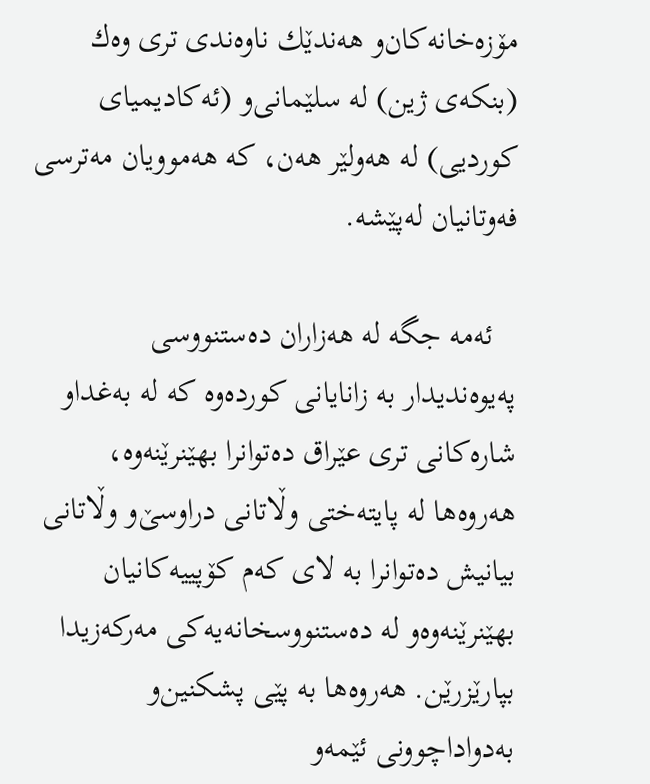مۆزه‌خانه‌كان‌و هه‌ندێك ناوه‌ندى ترى وه‌ك (بنكه‌ى ژین) له‌ سلێمانى‌و (ئه‌كادیمیاى كوردیی) له‌ هه‌ولێر هه‌ن، كه‌ هه‌موویان مه‌ترسی فه‌وتانیان له‌پێشه‌.

   ئه‌مه‌ جگه‌ له‌ هه‌زاران ده‌ستنووسی په‌یوه‌ندیدار به‌ زانایانى كورده‌وه‌ كه‌ له‌ به‌غدا‌و شاره‌كانى ترى عێراق ده‌توانرا بهێنرێنه‌وه‌، هه‌روه‌ها له‌ پایته‌ختى وڵاتانى دراوسێ‌و وڵاتانى بیانیش ده‌توانرا به‌ لاى كه‌م كۆپییه‌كانیان بهێنرێنه‌وه‌و له‌ ده‌ستنووسخانه‌یه‌كى مه‌ركه‌زیدا بپارێزرێن. هه‌روه‌ها به‌ پێی پشكنین‌و به‌دواداچوونى ئێمه‌و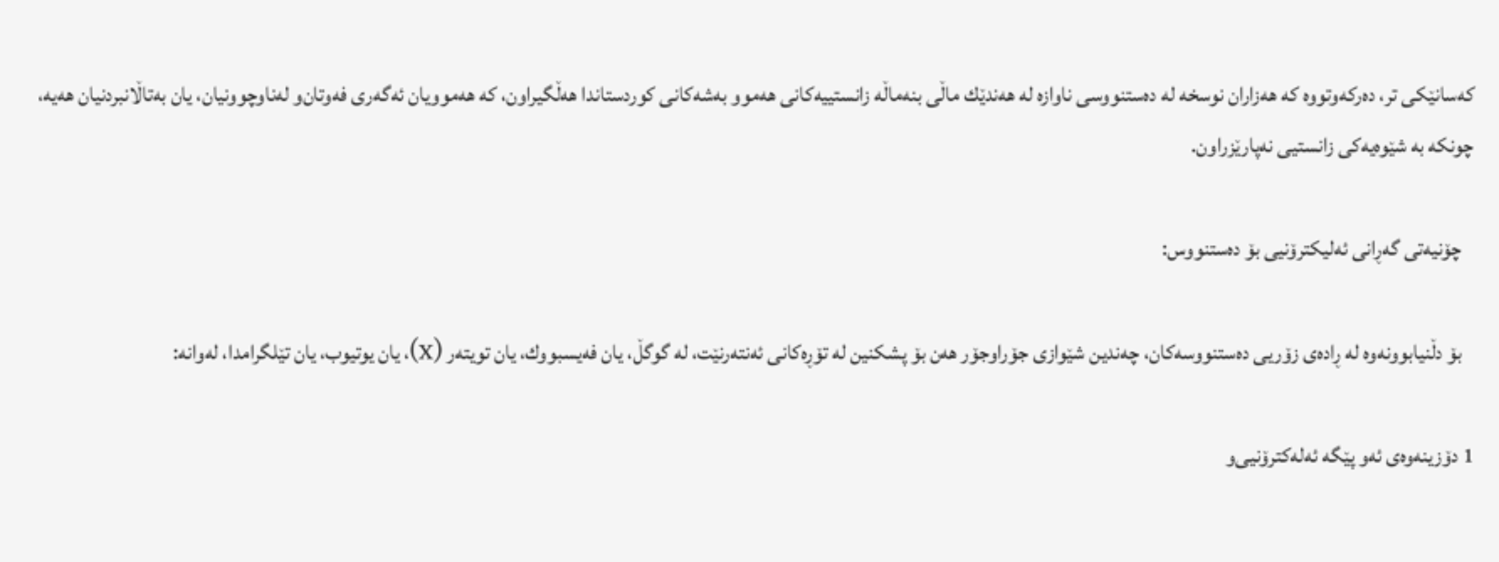كه‌سانێكى تر، ده‌ركه‌وتووه‌ كه‌ هه‌زاران نوسخه‌ له‌ ده‌ستنووسی ناوازه‌ له‌ هه‌ندێك ماڵى بنه‌ماڵه‌ زانستییه‌كانى هه‌موو به‌شه‌كانى كوردستاندا هه‌ڵگیراون، كه‌ هه‌موویان ئه‌گه‌رى فه‌وتان‌و له‌ناوچوونیان، یان به‌تاڵانبردنیان هه‌یه‌، چونكه‌ به‌ شێوه‌یه‌كى زانستیی نه‌پارێزراون.

   چۆنیه‌تى گه‌ڕانی ئه‌لیكترۆنیی بۆ ده‌ستنووس:

   بۆ دڵنیابوونه‌وه‌ له‌ ڕاده‌ى زۆریی ده‌ستنووسه‌كان، چه‌ندین شێوازى جۆراوجۆر هه‌ن بۆ پشكنین له‌ تۆڕه‌كانى ئه‌نته‌رنێت، له‌ گوگڵ، یان فه‌یسبووك، یان تویته‌ر (x)، یان یوتیوب، یان تێلگرامدا، له‌وانه‌:

1 دۆزینه‌وه‌ى ئه‌و پێگه‌ ئه‌له‌كترۆنیی‌و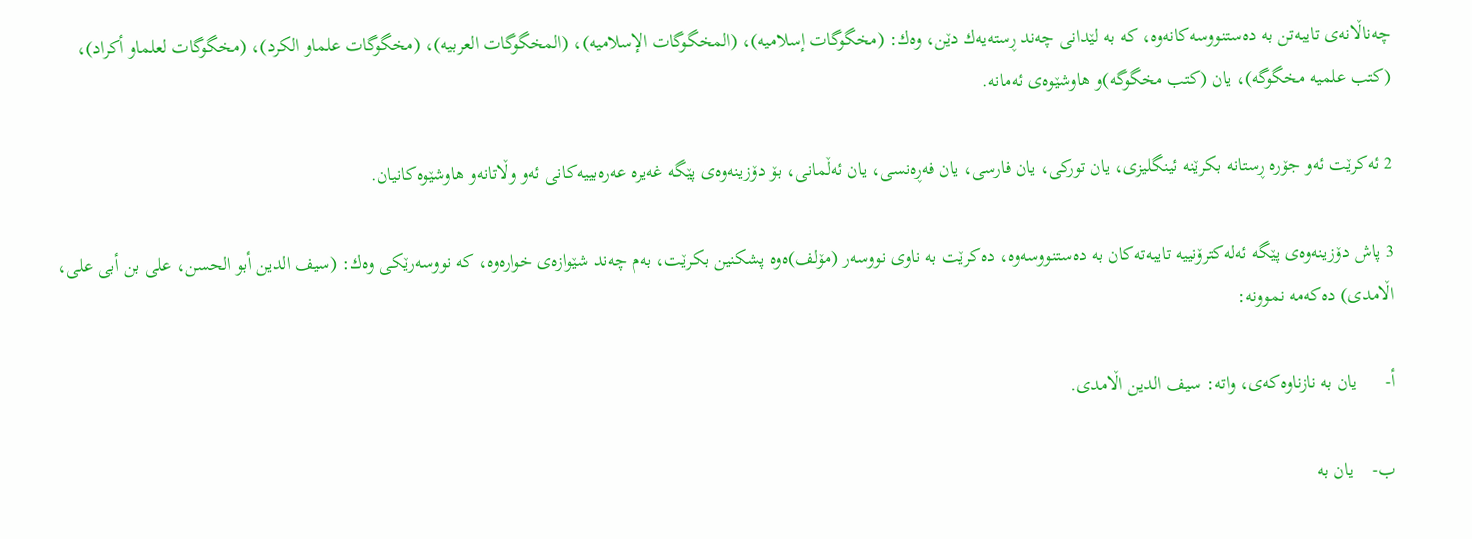چه‌ناڵانه‌ى تایبه‌تن به‌ ده‌ستنووسه‌كانه‌وه‌، كه‌ به‌ لێدانى چه‌ند ڕسته‌یه‌ك دێن، وه‌ك: (مخگوگات إسلامیه‌)، (المخگوگات الإسلامیه‌)، (المخگوگات العربیه‌)، (مخگوگات علما‌و الكرد)، (مخگوگات لعلما‌و أكراد)، (كتب علمیه‌ مخگوگه‌)، یان (كتب مخگوگه‌)و هاوشێوه‌ى ئه‌مانه‌.

2 ئه‌كرێت ئه‌و جۆره‌ ڕستانه‌ بكرێنه‌ ئینگلیزى، یان توركى، یان فارسی، یان فه‌ڕه‌نسی، یان ئه‌ڵمانى، بۆ دۆزینه‌وه‌ى پێگه‌ غه‌یره‌ عه‌ره‌بییه‌كانى ئه‌و وڵاتانه‌و هاوشێوه‌كانیان.

3 پاش دۆزینه‌وه‌ى پێگه‌ ئه‌له‌كترۆنییه‌ تایبه‌ته‌كان به‌ ده‌ستنووسه‌وه‌، ده‌كرێت به‌ ناوى نووسه‌ر (مۆلف)ه‌وه‌ پشكنین بكرێت، به‌م چه‌ند شێوازه‌ى خواره‌وه‌، كه‌ نووسه‌رێكى وه‌ك: (سیف الدین أبو الحسن، على بن أبی على، اڵامدى) ده‌كه‌مه‌ نموونه‌:

أ‌-      یان به‌ نازناوه‌كه‌ى، واته‌: سیف الدین اڵامدی.

ب‌-    یان به‌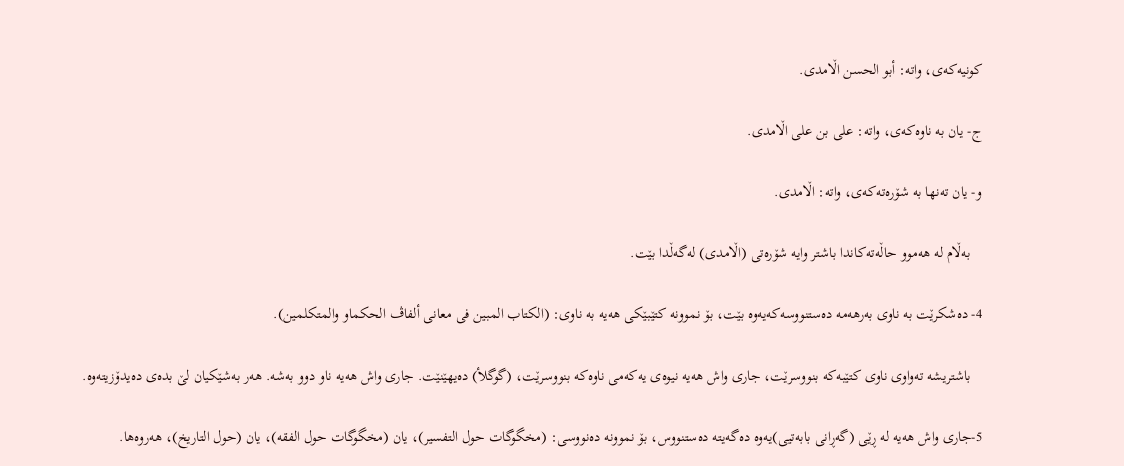كونیه‌كه‌ى، واته‌: أبو الحسن اڵامدی.

ج- یان به‌ ناوه‌كه‌ى، واته‌: على بن على اڵامدی.

و- یان ته‌نها به‌ شۆره‌ته‌كه‌ى، واته‌: اڵامدی.

   به‌ڵام له‌ هه‌موو حاڵه‌ته‌كاندا باشتر وایه‌ شۆره‌تى (اڵامدى) له‌گه‌ڵدا بێت.

4- ده‌شكرێت به‌ ناوى به‌رهه‌مه‌ ده‌ستنووسه‌كه‌یه‌وه‌ بێت، بۆ نموونه‌ كتێبێكى هه‌یه‌ به‌ ناوى: (الكتاب المبین فی معانى ألفاڤ الحكما‌و والمتكلمین).

   باشتریشه‌ ته‌واوى ناوى كتێبه‌كه‌ بنووسرێت، جارى واش هه‌یه‌ نیوه‌ى یه‌كه‌مى ناوه‌كه‌ بنووسرێت، (گوگلأ) ده‌یهێنێت. جارى واش هه‌یه‌ ناو دوو به‌شه‌. هه‌ر به‌شێكیان لێ بده‌ى ده‌یدۆزیته‌وه‌.

5-جارى واش هه‌یه‌ له‌ ڕێى (گه‌ڕانى بابه‌تیى)یه‌وه‌ ده‌گه‌یته‌ ده‌ستنووس، بۆ نموونه‌ ده‌نووسى: (مخگوگات حول التفسیر)، یان (مخگوگات حول الفقه)، یان (حول التاریخ)، هه‌روه‌ها.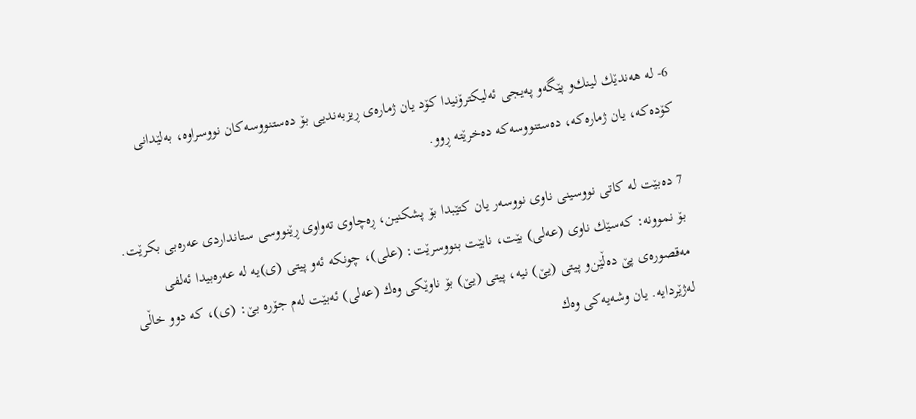6- له‌ هه‌ندێك لینك‌و پێگه‌و په‌یجى ئه‌لیكترۆنیدا كۆد یان ژماره‌ى ڕیزبه‌ندیى بۆ ده‌ستنووسه‌كان نووسراوه‌، به‌لێدانى كۆده‌كه‌، یان ژماره‌كه‌، ده‌ستنووسه‌كه‌ ده‌خرێته‌ ڕوو.

7 ده‌بێت له‌ كاتى نووسینى ناوى نووسه‌ر یان كتێبدا بۆ پشكنین، ڕه‌چاوى ته‌واوى ڕێنووسی ستانداردى عه‌ره‌بی بكرێت. بۆ نموونه‌: كه‌سێك ناوى (عه‌لی) بێت، نابێت بنووسرێت: (على)، چونكه‌ ئه‌و پیتى (ی)یه‌ له‌ عه‌ره‌بیدا ئه‌لفى مه‌قصوره‌ى پێ ده‌ڵێن‌و پیتى (یێ) نیه‌، پیتى (یێ) بۆ ناوێكى وه‌ك (عه‌لى) ئه‌بێت له‌م جۆره‌ بێ: (ی)، كه‌ دوو خاڵى له‌ژێردایه‌. یان وشه‌یه‌كى وه‌ك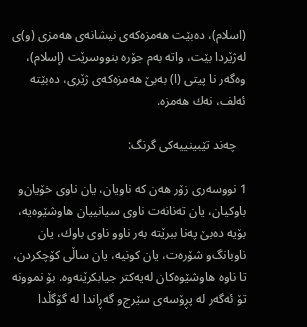(اسلام)، ده‌بێت هه‌مزه‌كه‌ى نیشانه‌ى هه‌مزى (و)ى له‌ژێردا بێت، واته‌ به‌م جۆره‌ بنووسرێت (إسلام)، وه‌گه‌ر نا پیتى (ا) به‌بێ هه‌مزه‌كه‌ى ژێرى، ده‌بێته‌ ئه‌لف، نه‌ك هه‌مزه‌.

   چه‌ند تێبینییه‌كى گرنگ:

1 نووسه‌رى زۆر هه‌ن كه‌ ناویان، یان ناوى خۆیان‌و باوكیان، یان ته‌نانه‌ت ناوى سیانییان هاوشێوه‌یه‌، بۆیه‌ ده‌بێ په‌نا ببرێته‌ به‌ر ناوو ناوى باوك، یان ناوبانگ‌و شۆره‌ت، یان كونیه‌، یان ساڵى كۆچكردن، تا ناوه‌ هاوشێوه‌كان له‌یه‌كتر جیابكرێنه‌وه‌. بۆ نموونه‌ تۆ ئه‌گه‌ر له‌ پڕۆسه‌ى سێرج‌و گه‌ڕاندا له‌ گۆگڵدا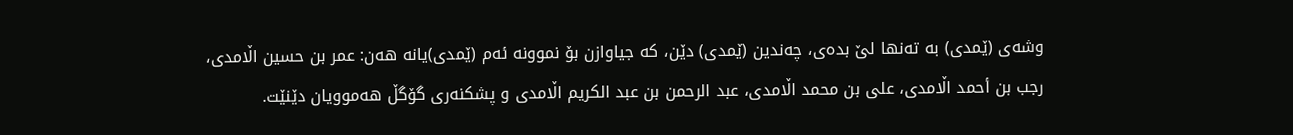وشه‌ى (ێمدی) به‌ ته‌نها لێ بده‌ى، چه‌ندین (ێمدی) دێن، كه‌ جیاوازن بۆ نموونه‌ ئه‌م (ێمدی)یانه‌ هه‌ن: عمر بن حسین اڵامدى، رجب بن أحمد اڵامدی، على بن محمد اڵامدی، عبد الرحمن بن عبد الكریم اڵامدی و پشكنه‌رى گۆگڵ هه‌موویان دێنێت.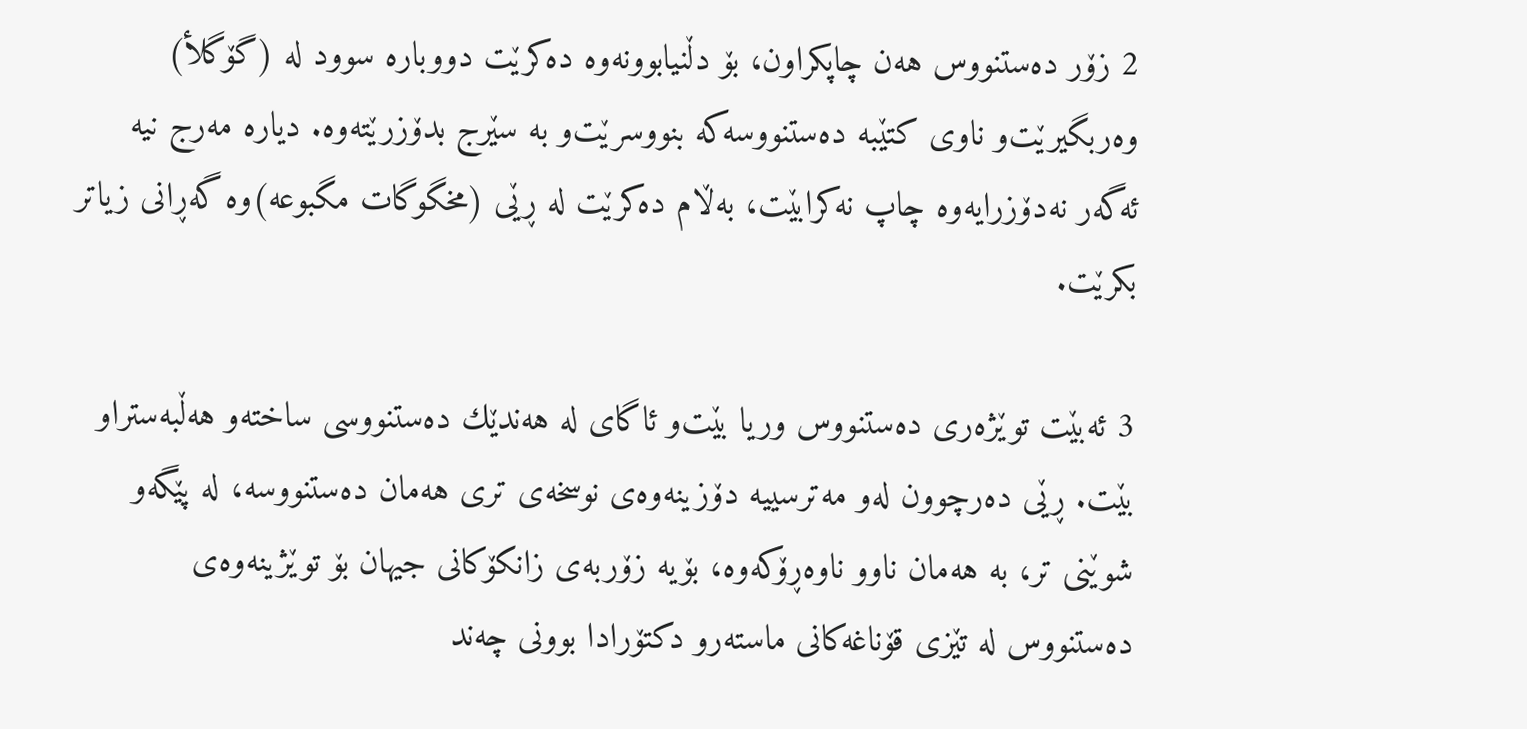2 زۆر ده‌ستنووس هه‌ن چاپكراون، بۆ دڵنیابوونه‌وه‌ ده‌كرێت دووباره‌ سوود له‌ (گۆگلأ) وه‌ربگیرێت‌و ناوى كتێبه‌ ده‌ستنووسه‌كه‌ بنووسرێت‌و به‌ سێرج بدۆزرێته‌وه‌. دیاره‌ مه‌رج نیه‌ ئه‌گه‌ر نه‌دۆزرایه‌وه‌ چاپ نه‌كرابێت، به‌ڵام ده‌كرێت له‌ ڕێى (مخگوگات مگبوعه‌)وه‌ گه‌ڕانى زیاتر بكرێت.

3 ئه‌بێت توێژه‌رى ده‌ستنووس وریا بێت‌و ئاگاى له‌ هه‌ندێك ده‌ستنووسى ساخته‌و هه‌ڵبه‌ستراو بێت. ڕێى ده‌رچوون له‌و مه‌ترسییه‌ دۆزینه‌وه‌ى نوسخه‌ى ترى هه‌مان ده‌ستنووسه‌، له‌ پێگه‌و شوێنى تر، به‌ هه‌مان ناوو ناوه‌ڕۆكه‌وه‌، بۆیه‌ زۆربه‌ى زانكۆكانى جیهان بۆ توێژینه‌وه‌ى ده‌ستنووس له‌ تێزى قۆناغه‌كانى ماسته‌رو دكتۆرادا بوونى چه‌ند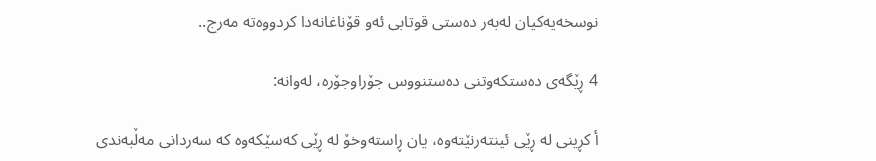نوسخه‌یه‌كیان له‌به‌ر ده‌ستى قوتابی ئه‌و قۆناغانه‌دا كردووه‌ته‌ مه‌رج..

4 ڕێگه‌ى ده‌ستكه‌وتنى ده‌ستنووس جۆراوجۆره‌، له‌وانه‌:

أ كڕینى له‌ ڕێى ئینته‌رنێته‌وه‌، یان ڕاسته‌وخۆ له‌ ڕێى كه‌سێكه‌وه‌ كه‌ سه‌ردانى مه‌ڵبه‌ندى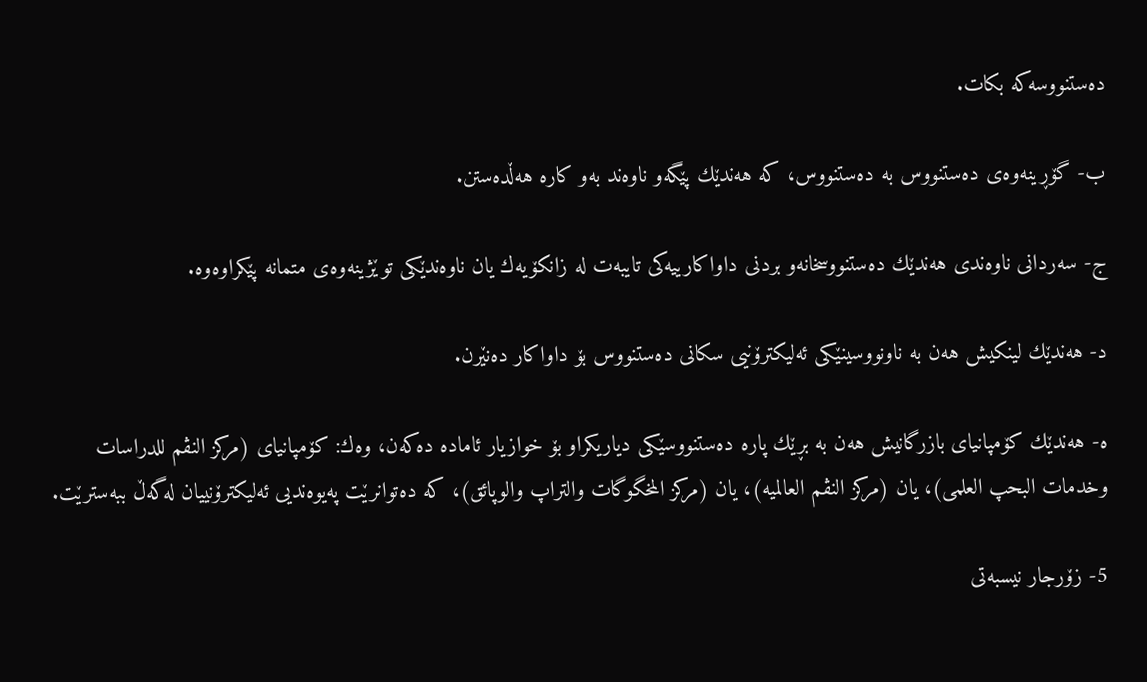ده‌ستنووسه‌كه‌ بكات.

ب- گۆڕینه‌وه‌ى ده‌ستنووس به‌ ده‌ستنووس، كه‌ هه‌ندێك پێگه‌و ناوه‌ند به‌و كاره‌ هه‌ڵده‌ستن.

ج- سه‌ردانى ناوه‌ندى هه‌ندێك ده‌ستنووسخانه‌‌و بردنى داواكارییه‌كى تایبه‌ت له‌ زانكۆیه‌ك یان ناوه‌ندێكى توێژینه‌وه‌ى متمانه‌ پێكراوه‌وه‌.

د- هه‌ندێك لینكیش هه‌ن به‌ ناونووسینێكى ئه‌لیكترۆنیى سكانى ده‌ستنووس بۆ داواكار ده‌نێرن.

ه- هه‌ندێك كۆمپانیاى بازرگانیش هه‌ن به‌ بڕێك پاره‌ ده‌ستنووسێكى دیاریكراو بۆ خوازیار ئاماده‌ ده‌كه‌ن، وه‌ك: كۆمپانیاى (مركز النڤم للدراسات وخدمات البحپ العلمی)، یان (مركز النڤم العالمیه‌)، یان (مركز المخگوگات والتراپ والوپائق)، كه‌ ده‌توانرێت په‌یوه‌ندیی ئه‌لیكترۆنییان له‌گه‌ڵ ببه‌سترێت.

5- زۆرجار نیسبه‌تى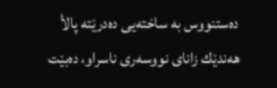ده‌ستنووس به‌ ساخته‌یی ده‌درێته‌ پالأ هه‌ندێك زاناى نووسه‌رى ناسراو، ده‌بێت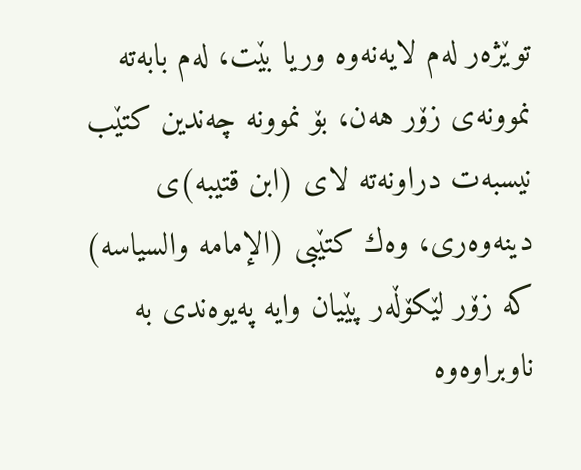توێژه‌ر له‌م لایه‌نه‌وه‌ وریا بێت، له‌م بابه‌ته‌ نموونه‌ى زۆر هه‌ن، بۆ نموونه‌ چه‌ندین كتێب نیسبه‌ت دراونه‌ته‌ لاى (ابن قتیبه‌)ى دینه‌وه‌رى، وه‌ك كتێبی (الإمامه‌ والسیاسه‌) كه‌ زۆر لێكۆڵه‌ر پێیان وایه‌ په‌یوه‌ندی به‌ ناوبراوه‌وه‌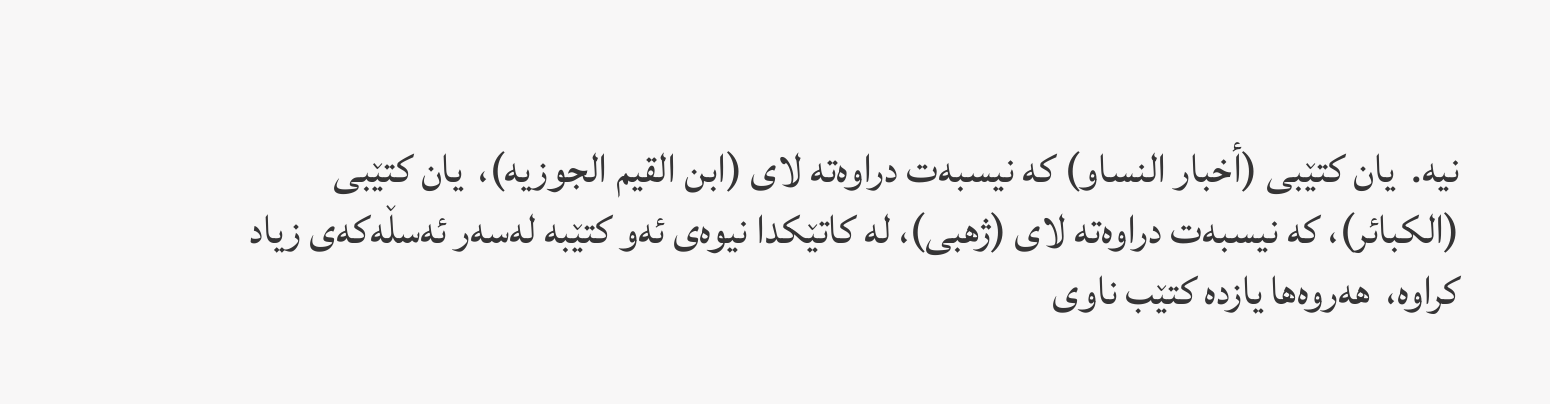نیه‌.  یان كتێبی (أخبار النسا‌و) كه‌ نیسبه‌ت دراوه‌ته‌ لاى (ابن القیم الجوزیه‌)،  یان كتێبى (الكبائر)، كه‌ نیسبه‌ت دراوه‌ته‌ لاى (ژهبی)، له‌ كاتێكدا نیوه‌ى ئه‌و كتێبه‌ له‌سه‌ر ئه‌سڵه‌كه‌ى زیاد كراوه‌،  هه‌روه‌ها یازده‌ كتێب ناوى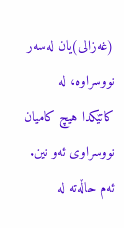(غه‌زالى)یان له‌سه‌ر نووسراوه‌، له‌ كاتێكدا هیچ كامیان نووسراوى ئه‌و نین.  ئه‌م حاڵه‌ته‌ له‌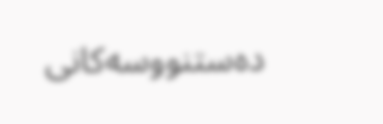ده‌ستنووسه‌كانى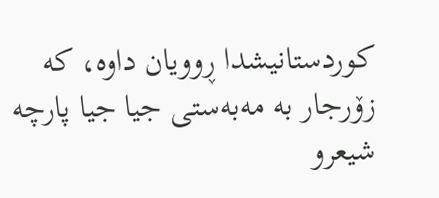كوردستانیشدا ڕوویان داوه‌، كه‌ زۆرجار به‌ مه‌به‌ستى جیا جیا پارچه‌ شیعرو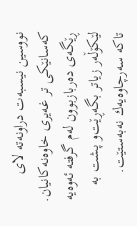نووسین نیسبه‌ت دراونه‌ته‌ لاى كه‌سانێكى تر غه‌یرى خاوه‌نه‌كانیان. ڕێگه‌ى ده‌ربازبوون له‌م گرفته‌ ئه‌وه‌یه‌ لێكۆڵه‌ر زیاتر بگه‌ڕێت‌و پشت به‌ تاكه‌ سه‌رچاوه‌یه‌ك نه‌به‌ستێت.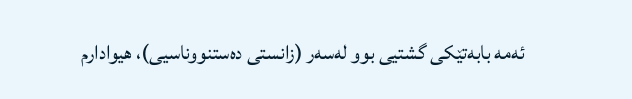ئه‌مه‌ بابه‌تێكى گشتیى بوو له‌سه‌ر (زانستى ده‌ستنووناسیی)، هیوادارم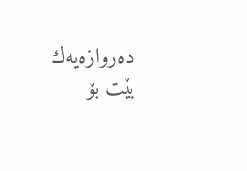ده‌روازه‌یه‌ك بێت بۆ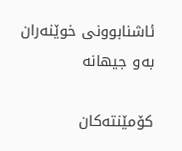ئاشنابوونى خوێنه‌ران به‌و جیهانه

کۆمێنتەکان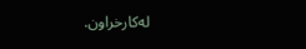لەکارخراون.